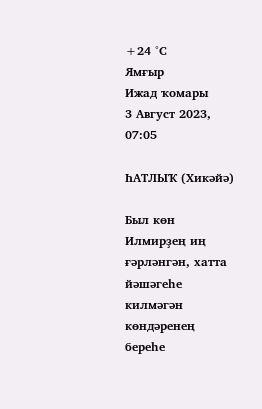+24 °С
Ямғыр
Ижад ҡомары
3 Август 2023, 07:05

ҺАТЛЫҠ (Хикәйә)

Был көн Илмирҙең иң ғәрләнгән, хатта йәшәгеһе килмәгән көндәренең береһе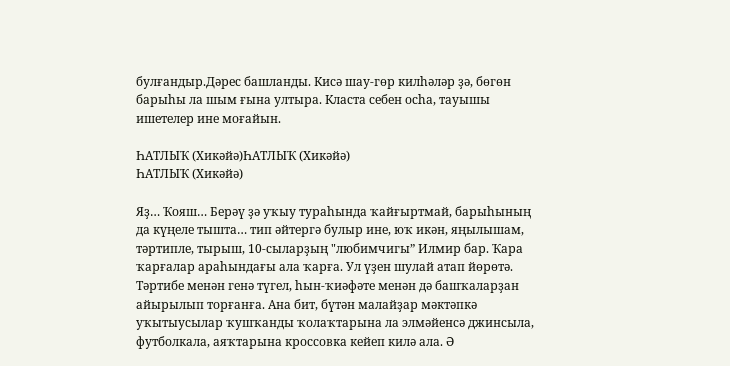булғандыр.Дәрес башланды. Кисә шау-гөр килһәләр ҙә, бөгөн барыһы ла шым ғына ултыра. Класта себен осһа, тауышы ишетелер ине моғайын.

ҺАТЛЫҠ (Хикәйә)ҺАТЛЫҠ (Хикәйә)
ҺАТЛЫҠ (Хикәйә)

Яҙ… Ҡояш… Берәү ҙә уҡыу тураһында ҡайғыртмай, барыһының да күңеле тышта… тип әйтергә булыр ине, юҡ икән, яңылышам, тәртипле, тырыш, 10-сыларҙың "любимчигы” Илмир бар. Ҡара ҡарғалар араһындағы ала ҡарға. Ул үҙен шулай атап йөрөтә. Тәртибе менән генә түгел, һын-ҡиәфәте менән дә башҡаларҙан айырылып торғанға. Ана бит, бүтән малайҙар мәктәпкә уҡытыусылар ҡушҡанды ҡолаҡтарына ла элмәйенсә джинсыла, футболкала, аяҡтарына кроссовка кейеп килә ала. Ә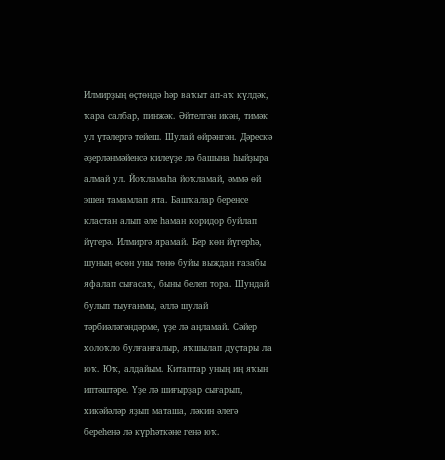Илмирҙың өҫтөндә һәр ваҡыт ап-аҡ күлдәк, ҡара салбар, пинжәк. Әйтелгән икән, тимәк ул үтәлергә тейеш. Шулай өйрәнгән. Дәрескә әҙерләнмәйенсә килеүҙе лә башына һыйҙыра алмай ул. Йоҡламаһа йоҡламай, әммә өй эшен тамамлап ята. Башҡалар беренсе кластан алып әле һаман коридор буйлап йүгерә. Илмиргә ярамай. Бер көн йүгерһә, шуның өсөн уны төнө буйы выждан ғазабы яфалап сығасаҡ, быны белеп тора. Шундай булып тыуғанмы, әллә шулай тәрбиәләгәндәрме, үҙе лә аңламай. Сәйер холоҡло булғанғалыр, яҡшылап дуҫтары ла юҡ. Юҡ, алдайым. Китаптар уның иң яҡын иптәштәре. Үҙе лә шиғырҙар сығарып, хикәйәләр яҙып маташа, ләкин әлегә береһенә лә күрһәткәне генә юҡ.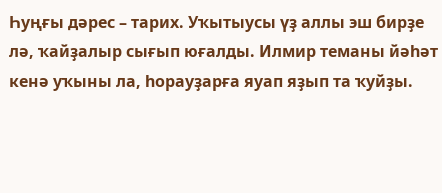Һуңғы дәрес – тарих. Уҡытыусы үҙ аллы эш бирҙе лә, ҡайҙалыр сығып юғалды. Илмир теманы йәһәт кенә уҡыны ла, һорауҙарға яуап яҙып та ҡуйҙы.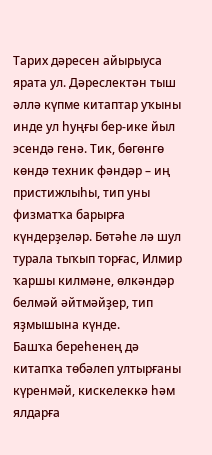Тарих дәресен айырыуса ярата ул. Дәреслектән тыш әллә күпме китаптар уҡыны инде ул һуңғы бер-ике йыл эсендә генә. Тик, бөгөнгө көндә техник фәндәр – иң пристижлыһы, тип уны физматҡа барырға күндерҙеләр. Бөтәһе лә шул турала тыҡып торғас, Илмир ҡаршы килмәне, өлкәндәр белмәй әйтмәйҙер, тип яҙмышына күнде.
Башҡа береһенең дә китапҡа төбәлеп ултырғаны күренмәй, кискелеккә һәм ялдарға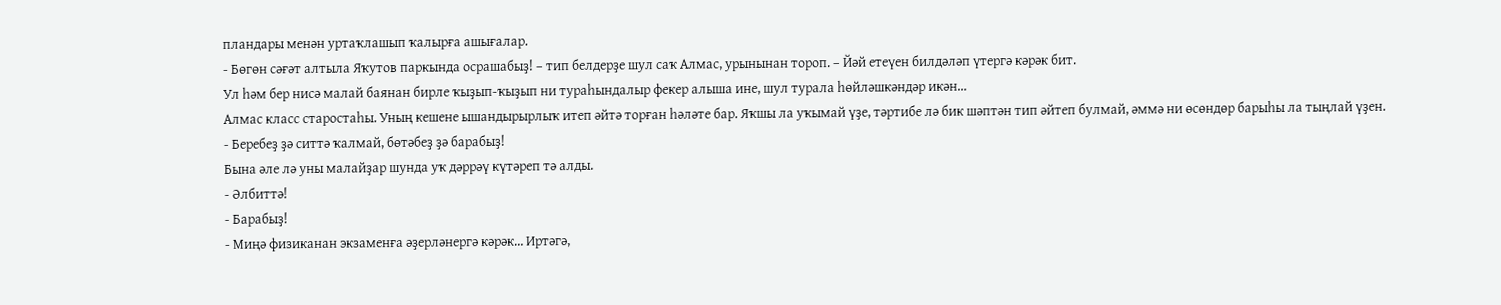пландары менән уртаҡлашып ҡалырға ашығалар.
- Бөгөн сәғәт алтыла Яҡутов паркында осрашабыҙ! – тип белдерҙе шул саҡ Алмас, урынынан тороп. – Йәй етеүен билдәләп үтергә кәрәк бит.
Ул һәм бер нисә малай баянан бирле ҡыҙып-ҡыҙып ни тураһындалыр фекер алыша ине, шул турала һөйләшкәндәр икән…
Алмас класс старостаһы. Уның кешене ышандырырлыҡ итеп әйтә торған һәләте бар. Яҡшы ла уҡымай үҙе, тәртибе лә бик шәптән тип әйтеп булмай, әммә ни өсөндөр барыһы ла тыңлай үҙен.
- Беребеҙ ҙә ситтә ҡалмай, бөтәбеҙ ҙә барабыҙ!
Бына әле лә уны малайҙар шунда уҡ дәррәү күтәреп тә алды.
- Әлбиттә!
- Барабыҙ!
- Миңә физиканан экзаменға әҙерләнергә кәрәк… Иртәгә,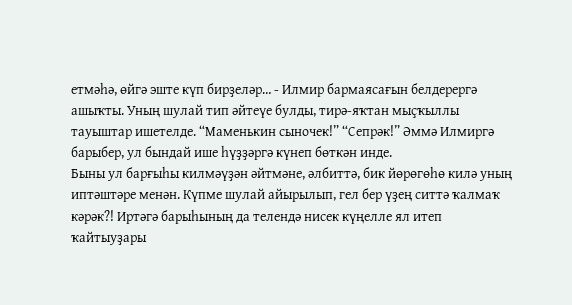етмәһә, өйгә эште күп бирҙеләр… - Илмир бармаясағын белдерергә ашыҡты. Уның шулай тип әйтеүе булды, тирә-яҡтан мыҫҡыллы тауыштар ишетелде. “Маменькин сыночек!” “Сепрәк!” Әммә Илмиргә барыбер, ул бындай ише һүҙҙәргә күнеп бөткән инде.
Быны ул барғыһы килмәүҙән әйтмәне, әлбиттә, бик йөрөгөһө килә уның иптәштәре менән. Күпме шулай айырылып, гел бер үҙең ситтә ҡалмаҡ кәрәк?! Иртәгә барыһының да телендә нисек күңелле ял итеп ҡайтыуҙары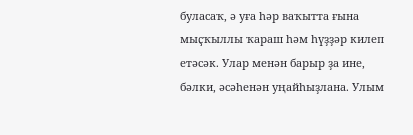буласаҡ, ә уға һәр ваҡытта ғына мыҫҡыллы ҡараш һәм һүҙҙәр килеп етәсәк. Улар менән барыр ҙа ине, бәлки, әсәһенән уңайһыҙлана. Улым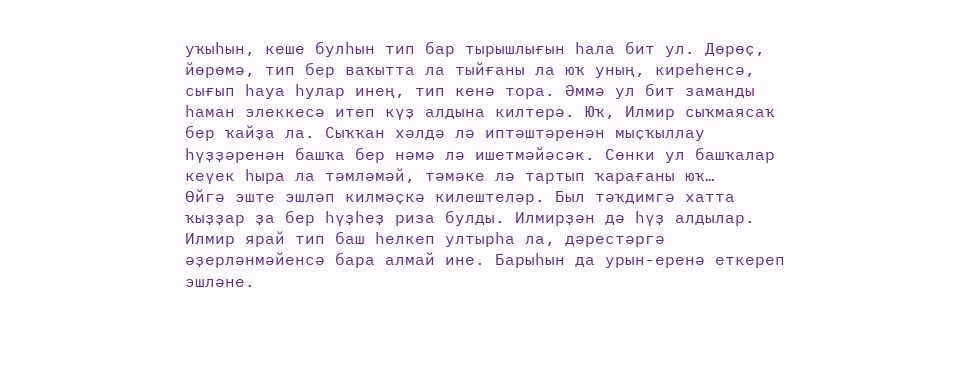уҡыһын, кеше булһын тип бар тырышлығын һала бит ул. Дөрөҫ, йөрөмә, тип бер ваҡытта ла тыйғаны ла юҡ уның, киреһенсә, сығып һауа һулар инең, тип кенә тора. Әммә ул бит заманды һаман элеккесә итеп күҙ алдына килтерә. Юҡ, Илмир сыҡмаясаҡ бер ҡайҙа ла. Сыҡҡан хәлдә лә иптәштәренән мыҫҡыллау һүҙҙәренән башҡа бер нәмә лә ишетмәйәсәк. Сөнки ул башҡалар кеүек һыра ла тәмләмәй, тәмәке лә тартып ҡарағаны юҡ…
Өйгә эште эшләп килмәҫкә килештеләр. Был тәҡдимгә хатта ҡыҙҙар ҙа бер һүҙһеҙ риза булды. Илмирҙән дә һүҙ алдылар.
Илмир ярай тип баш һелкеп ултырһа ла, дәрестәргә әҙерләнмәйенсә бара алмай ине. Барыһын да урын-еренә еткереп эшләне.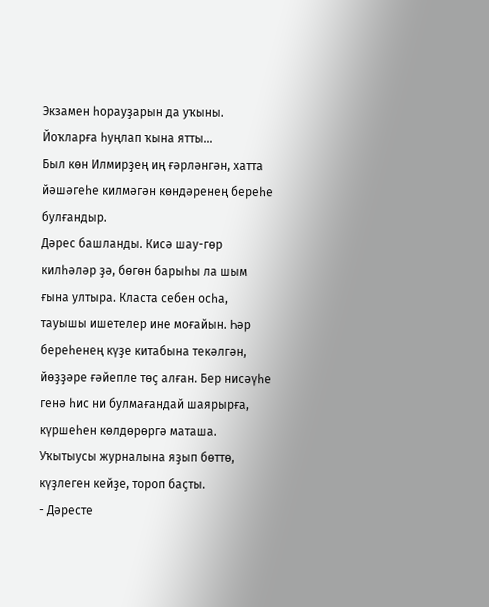Экзамен һорауҙарын да уҡыны. Йоҡларға һуңлап ҡына ятты…
Был көн Илмирҙең иң ғәрләнгән, хатта йәшәгеһе килмәгән көндәренең береһе булғандыр.
Дәрес башланды. Кисә шау-гөр килһәләр ҙә, бөгөн барыһы ла шым ғына ултыра. Класта себен осһа, тауышы ишетелер ине моғайын. Һәр береһенең күҙе китабына текәлгән, йөҙҙәре ғәйепле төҫ алған. Бер нисәүһе генә һис ни булмағандай шаярырға, күршеһен көлдөрөргә маташа.
Уҡытыусы журналына яҙып бөттө, күҙлеген кейҙе, тороп баҫты.
- Дәресте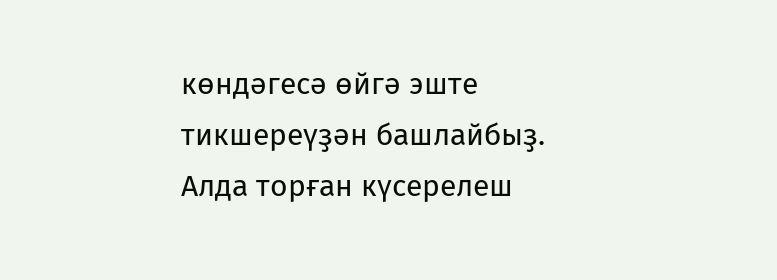көндәгесә өйгә эште тикшереүҙән башлайбыҙ. Алда торған күсерелеш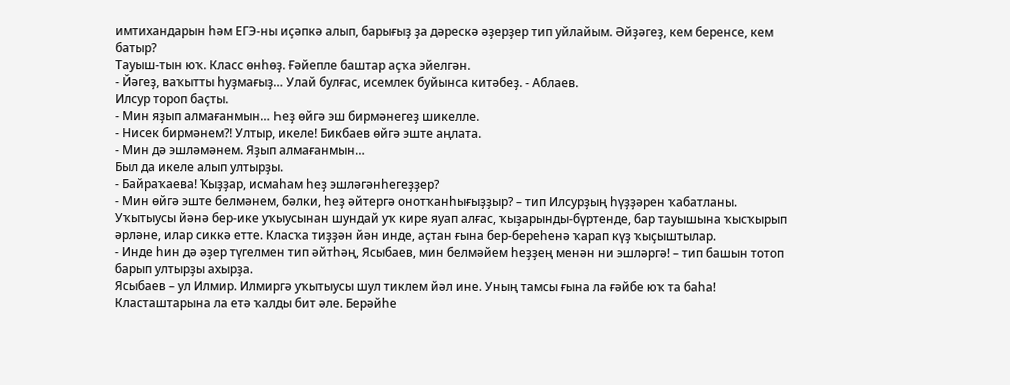имтихандарын һәм ЕГЭ-ны иҫәпкә алып, барығыҙ ҙа дәрескә әҙерҙер тип уйлайым. Әйҙәгеҙ, кем беренсе, кем батыр?
Тауыш-тын юҡ. Класс өнһөҙ. Ғәйепле баштар аҫҡа эйелгән.
- Йәгеҙ, ваҡытты һуҙмағыҙ… Улай булғас, исемлек буйынса китәбеҙ. - Аблаев.
Илсур тороп баҫты.
- Мин яҙып алмағанмын… Һеҙ өйгә эш бирмәнегеҙ шикелле.
- Нисек бирмәнем?! Ултыр, икеле! Бикбаев өйгә эште аңлата.
- Мин дә эшләмәнем. Яҙып алмағанмын…
Был да икеле алып ултырҙы.
- Байраҡаева! Ҡыҙҙар, исмаһам һеҙ эшләгәнһегеҙҙер?
- Мин өйгә эште белмәнем, бәлки, һеҙ әйтергә онотҡанһығыҙҙыр? – тип Илсурҙың һүҙҙәрен ҡабатланы.
Уҡытыусы йәнә бер-ике уҡыусынан шундай уҡ кире яуап алғас, ҡыҙарынды-бүртенде, бар тауышына ҡысҡырып әрләне, илар сиккә етте. Класҡа тиҙҙән йән инде, аҫтан ғына бер-береһенә ҡарап күҙ ҡыҫыштылар.
- Инде һин дә әҙер түгелмен тип әйтһәң, Ясыбаев, мин белмәйем һеҙҙең менән ни эшләргә! – тип башын тотоп барып ултырҙы ахырҙа.
Ясыбаев – ул Илмир. Илмиргә уҡытыусы шул тиклем йәл ине. Уның тамсы ғына ла ғәйбе юҡ та баһа! Класташтарына ла етә ҡалды бит әле. Берәйһе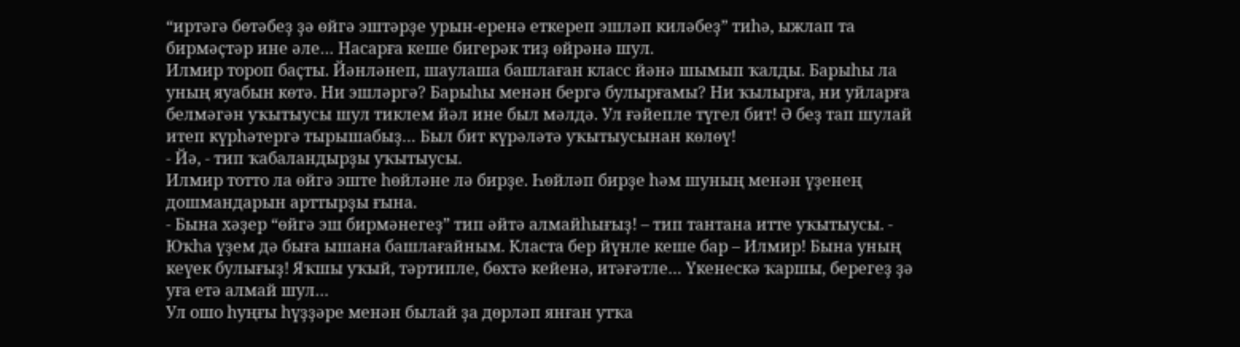“иртәгә бөтәбеҙ ҙә өйгә эштәрҙе урын-еренә еткереп эшләп киләбеҙ” тиһә, ыжлап та бирмәҫтәр ине әле… Насарға кеше бигерәк тиҙ өйрәнә шул.
Илмир тороп баҫты. Йәнләнеп, шаулаша башлаған класс йәнә шымып ҡалды. Барыһы ла уның яуабын көтә. Ни эшләргә? Барыһы менән бергә булырғамы? Ни ҡылырға, ни уйларға белмәгән уҡытыусы шул тиклем йәл ине был мәлдә. Ул ғәйепле түгел бит! Ә беҙ тап шулай итеп күрһәтергә тырышабыҙ… Был бит күрәләтә уҡытыусынан көлөү!
- Йә, - тип ҡабаландырҙы уҡытыусы.
Илмир тотто ла өйгә эште һөйләне лә бирҙе. Һөйләп бирҙе һәм шуның менән үҙенең дошмандарын арттырҙы ғына.
- Бына хәҙер “өйгә эш бирмәнегеҙ” тип әйтә алмайһығыҙ! – тип тантана итте уҡытыусы. - Юҡһа үҙем дә быға ышана башлағайным. Класта бер йүнле кеше бар – Илмир! Бына уның кеүек булығыҙ! Яҡшы уҡый, тәртипле, бөхтә кейенә, итәғәтле… Үкенескә ҡаршы, берегеҙ ҙә уға етә алмай шул…
Ул ошо һуңғы һүҙҙәре менән былай ҙа дөрләп янған утҡа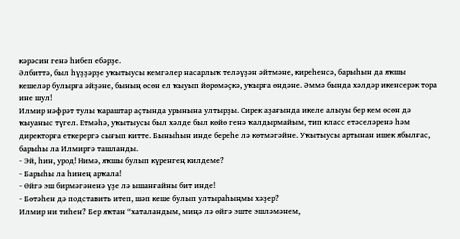кәрәсин генә һибеп ебәрҙе.
Әлбиттә, был һүҙҙәрҙе уҡытыусы кемгәлер насарлыҡ теләүҙән әйтмәне, киреһенсә, барыһын да яҡшы кешеләр булырға әйҙәне, бының өсөн ел ҡыуып йөрөмәҫкә, уҡырға өндәне. Әммә бында хәлдәр икенсерәк тора ине шул!
Илмир нәфрәт тулы ҡараштар аҫтында урынына ултырҙы. Сирек аҙағында икеле алыуы бер кем өсөн дә ҡыуаныс түгел. Етмәһә, уҡытыусы был хәлде был көйө генә ҡалдырмайым, тип класс етәселәренә һәм директорға еткерергә сығып китте. Быныһын инде береһе лә көтмәгәйне. Уҡытыусы артынан ишек ябылғас, барыһы ла Илмиргә ташланды.
- Эй, һин, урод! Нимә, яҡшы булып күренгең килдеме?
- Барыһы ла һинең арҡала!
- Өйгә эш бирмәгәненә үҙе лә ышанғайны бит инде!
- Бөтәһен дә подставить итеп, шәп кеше булып ултыраһыңмы хәҙер?
Илмир ни тиһен? Бер яҡтан “хаталандым, миңә лә өйгә эште эшләмәнем,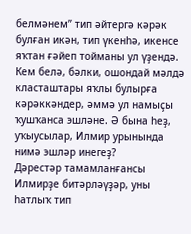белмәнем” тип әйтергә кәрәк булған икән, тип үкенһә, икенсе яҡтан ғәйеп тойманы ул үҙендә. Кем белә, бәлки, ошондай мәлдә класташтары яҡлы булырға кәрәккәндер, әммә ул намыҫы ҡушҡанса эшләне. Ә бына һеҙ, уҡыусылар, Илмир урынында нимә эшләр инегеҙ?
Дәрестәр тамамланғансы Илмирҙе битәрләүҙәр, уны һатлыҡ тип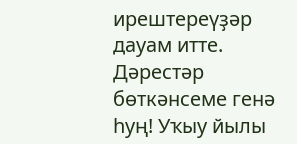ирештереүҙәр дауам итте. Дәрестәр бөткәнсеме генә һуң! Уҡыу йылы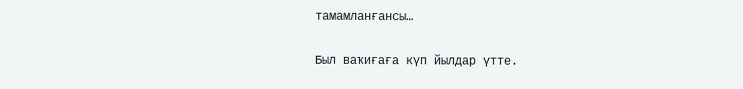тамамланғансы…

Был ваҡиғаға күп йылдар үтте.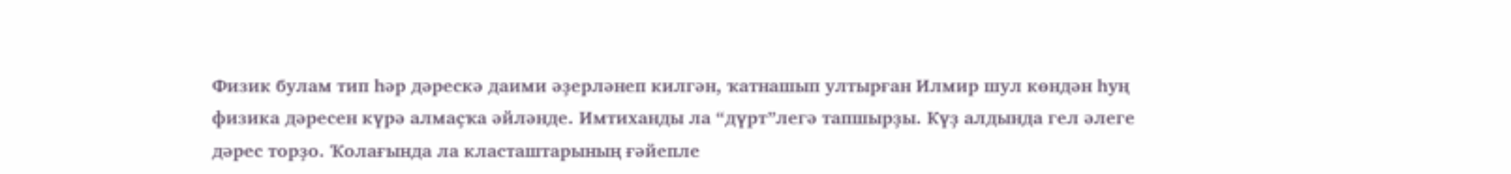Физик булам тип һәр дәрескә даими әҙерләнеп килгән, ҡатнашып ултырған Илмир шул көндән һуң физика дәресен күрә алмаҫҡа әйләнде. Имтиханды ла “дүрт”легә тапшырҙы. Күҙ алдында гел әлеге дәрес торҙо. Ҡолағында ла класташтарының ғәйепле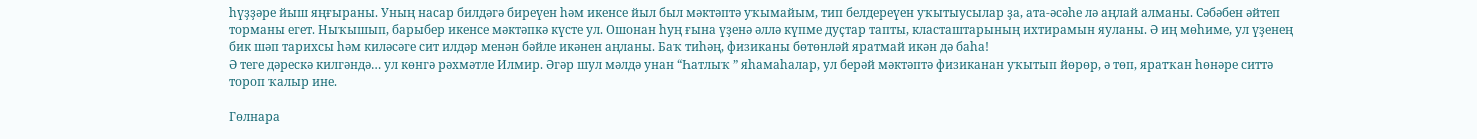һүҙҙәре йыш яңғыраны. Уның насар билдәгә биреүен һәм икенсе йыл был мәктәптә уҡымайым, тип белдереүен уҡытыусылар ҙа, ата-әсәһе лә аңлай алманы. Сәбәбен әйтеп торманы егет. Ныҡышып, барыбер икенсе мәктәпкә күсте ул. Ошонан һуң ғына үҙенә әллә күпме дуҫтар тапты, класташтарының ихтирамын яуланы. Ә иң мөһиме, ул үҙенең бик шәп тарихсы һәм киләсәге сит илдәр менән бәйле икәнен аңланы. Баҡ тиһәң, физиканы бөтөнләй яратмай икән дә баһа!
Ә теге дәрескә килгәндә… ул көнгә рәхмәтле Илмир. Әгәр шул мәлдә унан “Һатлыҡ ” яһамаһалар, ул берәй мәктәптә физиканан уҡытып йөрөр, ә төп, яратҡан һөнәре ситтә тороп ҡалыр ине.

Гөлнара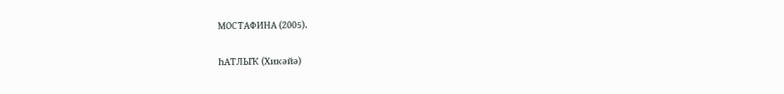МОСТАФИНА (2005).

ҺАТЛЫҠ (Хикәйә)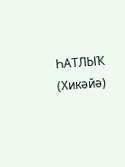ҺАТЛЫҠ (Хикәйә)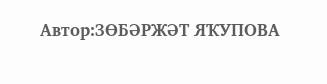Автор:ЗӨБӘРЖӘТ ЯҠУПОВА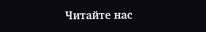Читайте нас